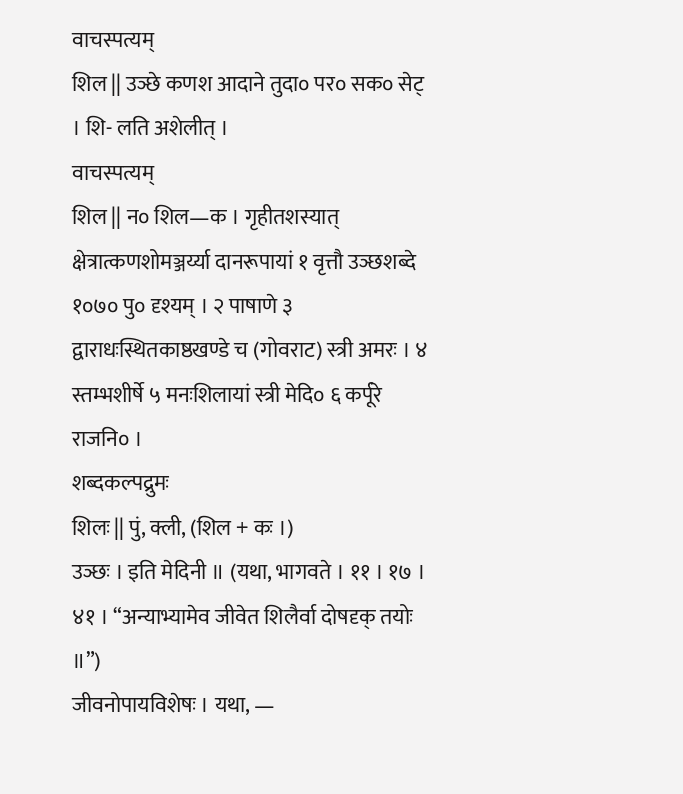वाचस्पत्यम्
शिल || उञ्छे कणश आदाने तुदा० पर० सक० सेट् । शि- लति अशेलीत् ।
वाचस्पत्यम्
शिल || न० शिल—क । गृहीतशस्यात् क्षेत्रात्कणशोमञ्जर्य्या दानरूपायां १ वृत्तौ उञ्छशब्दे १०७० पु० दृश्यम् । २ पाषाणे ३ द्वाराधःस्थितकाष्ठखण्डे च (गोवराट) स्त्री अमरः । ४ स्तम्भशीर्षे ५ मनःशिलायां स्त्री मेदि० ६ कर्पूरे राजनि० ।
शब्दकल्पद्रुमः
शिलः || पुं, क्ली, (शिल + कः ।)
उञ्छः । इति मेदिनी ॥ (यथा, भागवते । ११ । १७ । ४१ । “अन्याभ्यामेव जीवेत शिलैर्वा दोषदृक् तयोः ॥”)
जीवनोपायविशेषः । यथा, —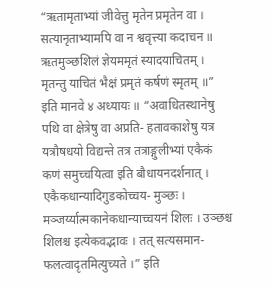“ऋतामृताभ्यां जीवेत्तु मृतेन प्रमृतेन वा । सत्यानृताभ्यामपि वा न श्ववृत्त्या कदाचन ॥ ऋतमुञ्छशिलं ज्ञेयममृतं स्यादयाचितम् । मृतन्तु याचितं भैक्षं प्रमृतं कर्षणं स्मृतम् ॥” इति मानवे ४ अध्यायः ॥ “अवाधितस्थानेषु पथि वा क्षेत्रेषु वा अप्रति- हतावकाशेषु यत्र यत्रौषधयो विद्यन्ते तत्र तत्राङ्गुलीभ्यां एकैकं कणं समुच्चयित्वा इति बौधायनदर्शनात् । एकैकधान्यादिगुडकोच्चय- मुञ्छः । मञ्जर्य्यात्मकानेकधान्याच्चयनं शिलः । उञ्छश्च शिलश्च इत्येकवद्भावः । तत् सत्यसमान- फलत्वादृतमित्युच्यते ।” इति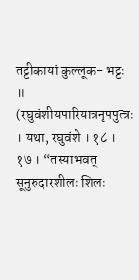तट्टीकायां कुल्लूक- भट्टः ॥ (रघुवंशीयपारियात्रनृपपुत्त्रः । यथा, रघुवंशे । १८ । १७ । “तस्याभवत् सूनुरुदारशीलः शिलः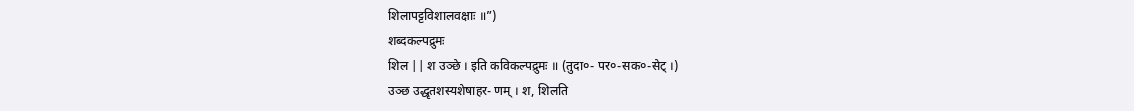शिलापट्टविशालवक्षाः ॥”)
शब्दकल्पद्रुमः
शिल || श उञ्छे । इति कविकल्पद्रुमः ॥ (तुदा०- पर०-सक०-सेट् ।)
उञ्छ उद्धृतशस्यशेषाहर- णम् । श, शिलति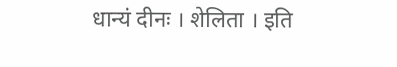धान्यं दीनः । शेलिता । इति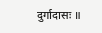दुर्गादासः ॥